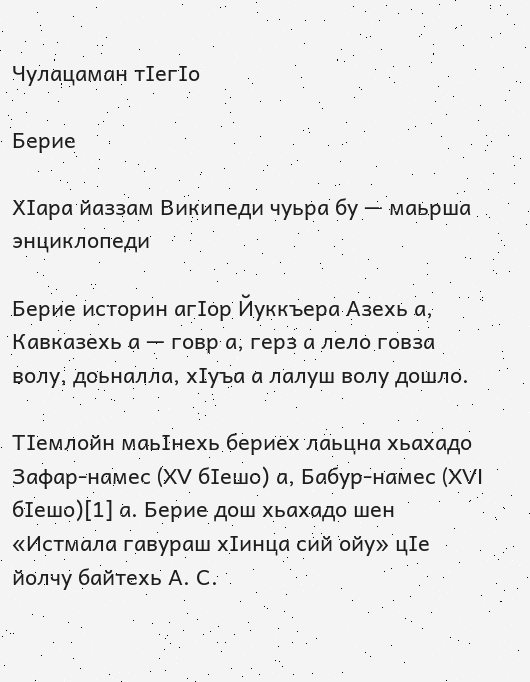Чулацаман тӀегӀо

Берие

ХӀара йаззам Википеди чуьра бу — маьрша энциклопеди

Берие историн агӀор Йуккъера Азехь а, Кавказехь а — говр а, герз а лело говза волу, доьналла, хӀуъа а лалуш волу дошло.

ТӀемлойн маьӀнехь бериех лаьцна хьахадо Зафар-намес (XV бӀешо) а, Бабур-намес (XVI бӀешо)[1] а. Берие дош хьахадо шен «Истмала гавураш хӀинца сий ойу» цӀе йолчу байтехь А. С.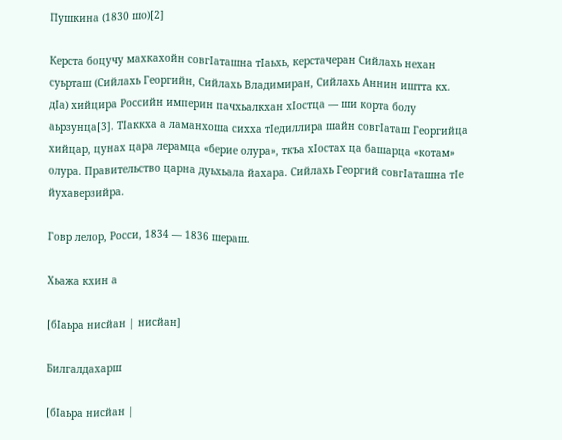Пушкина (1830 шо)[2]

Керста боцучу махкахойн совгӀаташна тӀаьхь, керстачеран Сийлахь нехан суьрташ (Сийлахь Георгийн, Сийлахь Владимиран, Сийлахь Аннин иштта кх. дӀа) хийцира Российн империн пачхьалкхан хӀостца — ши корта болу аьрзунца[3]. ТӀаккха а ламанхоша сихха тӀедиллира шайн совгӀаташ Георгийца хийцар, цунах цара лерамца «берие олура», ткъа хӀостах ца башарца «котам» олура. Правительство царна дуьхьала йахара. Сийлахь Георгий совгӀаташна тӀе йухаверзийра.

Говр лелор, Росси, 1834 — 1836 шераш.

Хьажа кхин а

[бӀаьра нисйан | нисйан]

Билгалдахарш

[бӀаьра нисйан |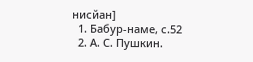нисйан]
  1. Бабур-наме, с.52
  2. А. С. Пушкин.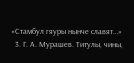«Стамбул гяуры нынче славят…»
  3. Г. А. Мурашев. Титулы, чины,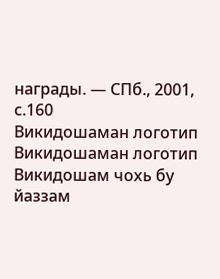награды. — СПб., 2001, с.160
Викидошаман логотип
Викидошаман логотип
Викидошам чохь бу йаззам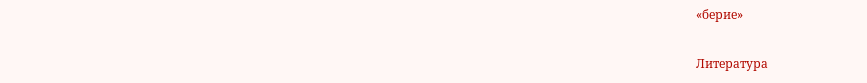«берие»

Литература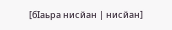[бӀаьра нисйан | нисйан]